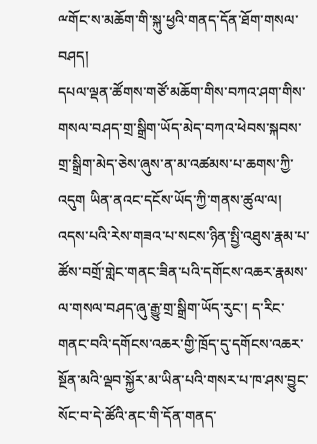ྋགོང་ས་མཆོག་གི་སྐུ་ཕྱའི་གནད་དོན་ཐོག་གསལ་བཤད།
དཔལ་ལྡན་ཚོགས་གཙོ་མཆོག་གིས་བཀའ་ཤག་གིས་གསལ་བཤད་གྲ་སྒྲིག་ཡོད་མེད་བཀའ་ཕེབས་སྐབས་གྲ་སྒྲིག་མེད་ཅེས་ཞུས་ན་མ་འཚམས་པ་ཆགས་ཀྱི་འདུག ཡིན་ནའང་དངོས་ཡོད་ཀྱི་གནས་ཚུལ་ལ། འདས་པའི་རེས་གཟའ་པ་སངས་ཉིན་སྤྱི་འཐུས་རྣམ་པ་ཚོས་བགྲོ་གླེང་གནང་ཟིན་པའི་དགོངས་འཆར་རྣམས་ལ་གསལ་བཤད་ཞུ་རྒྱུ་གྲ་སྒྲིག་ཡོད་རུང་། ད་རིང་གནང་བའི་དགོངས་འཆར་གྱི་ཁྲོད་དུ་དགོངས་འཆར་སྔོན་མའི་ལྡབ་སྐྱོར་མ་ཡིན་པའི་གསར་པ་ཁ་ཤས་བྱུང་སོང་བ་དེ་ཚོའི་ནང་གི་དོན་གནད་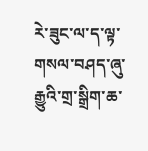རེ་ཟུང་ལ་ད་ལྟ་གསལ་བཤད་ཞུ་རྒྱུའི་གྲ་སྒྲིག་ཆ་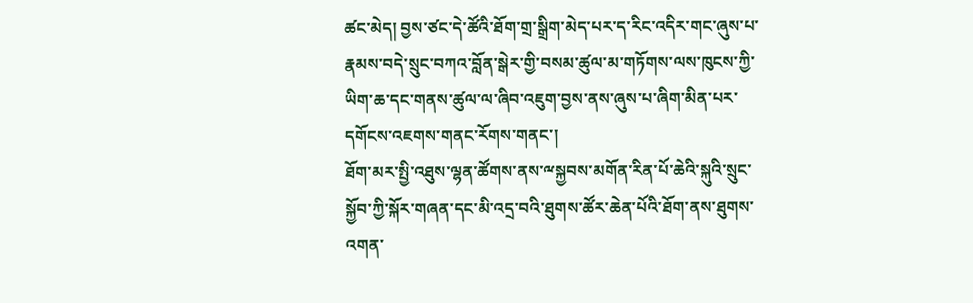ཚང་མེད། བྱས་ཙང་དེ་ཚོའི་ཐོག་གྲ་སྒྲིག་མེད་པར་ད་རིང་འདིར་གང་ཞུས་པ་རྣམས་བདེ་སྲུང་བཀའ་བློན་སྒེར་གྱི་བསམ་ཚུལ་མ་གཏོགས་ལས་ཁུངས་ཀྱི་ཡིག་ཆ་དང་གནས་ཚུལ་ལ་ཞིབ་འཇུག་བྱས་ནས་ཞུས་པ་ཞིག་མིན་པར་དགོངས་འཇགས་གནང་རོགས་གནང་།
ཐོག་མར་སྤྱི་འཐུས་ལྷན་ཚོགས་ནས་ྋསྐྱབས་མགོན་རིན་པོ་ཆེའི་སྐུའི་སྲུང་སྐྱོབ་ཀྱི་སྐོར་གཞན་དང་མི་འདྲ་བའི་ཐུགས་ཚོར་ཆེན་པོའི་ཐོག་ནས་ཐུགས་འགན་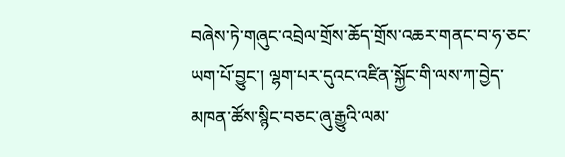བཞེས་ཏེ་གཞུང་འབྲེལ་གྲོས་ཆོད་གྲོས་འཆར་གནང་བ་ཧ་ཅང་ཡག་པོ་བྱུང་། ལྷག་པར་དུའང་འཛིན་སྐྱོང་གི་ལས་ཀ་བྱེད་མཁན་ཚོས་སྙིང་བཅང་ཞུ་རྒྱུའི་ལམ་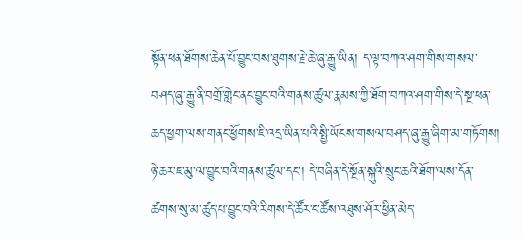སྟོན་ཕན་ཐོགས་ཆེན་པོ་བྱུང་བས་ཐུགས་རྗེ་ཆེ་ཞུ་རྒྱུ་ཡིན། ད་ལྟ་བཀའ་ཤག་གིས་གསལ་བཤད་ཞུ་རྒྱུ་ནི་བགྲོ་གླེང་ནང་བྱུང་བའི་གནས་ཚུལ་རྣམས་ཀྱི་ཐོག་བཀའ་ཤག་གིས་དེ་སྔ་ཕན་ཆད་ཕྱག་ལས་གནང་ཕྱོགས་ཇི་འདྲ་ཡིན་པའི་སྤྱི་ཡོངས་གསལ་བཤད་ཞུ་རྒྱུ་ཞིག་མ་གཏོགས། ཉེ་ཆར་ཇ་མུ་ལ་བྱུང་བའི་གནས་ཚུལ་དང་། དེ་བཞིན་དེ་སྔོན་སྐུའི་སྲུང་ཆའི་ཐོག་ལས་དོན་ཚགས་སུ་མ་ཚུད་པ་བྱུང་བའི་རིགས་དེ་ཚོར་ང་ཚོས་འཐུས་ཤོར་ཕྱིན་མེད་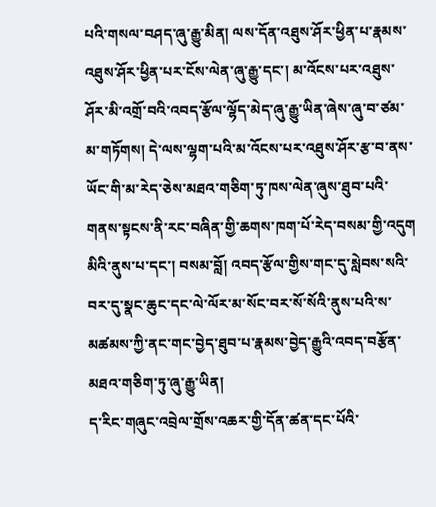པའི་གསལ་བཤད་ཞུ་རྒྱུ་མིན། ལས་དོན་འཐུས་ཤོར་ཕྱིན་པ་རྣམས་འཐུས་ཤོར་ཕྱིན་པར་ངོས་ལེན་ཞུ་རྒྱུ་དང་། མ་འོངས་པར་འཐུས་ཤོར་མི་འགྲོ་བའི་འབད་རྩོལ་ལྷོད་མེད་ཞུ་རྒྱུ་ཡིན་ཞེས་ཞུ་བ་ཙམ་མ་གཏོགས། དེ་ལས་ལྷག་པའི་མ་འོངས་པར་འཐུས་ཤོར་རྩ་བ་ནས་ཡོང་གི་མ་རེད་ཅེས་མཐའ་གཅིག་ཏུ་ཁས་ལེན་ཞུས་ཐུབ་པའི་གནས་སྟངས་ནི་རང་བཞིན་གྱི་ཆགས་ཁག་པོ་རེད་བསམ་གྱི་འདུག མིའི་ནུས་པ་དང་། བསམ་བློ། འབད་རྩོལ་གྱིས་གང་དུ་སླེབས་སའི་བར་དུ་སྣང་ཆུང་དང་ལེ་ལོར་མ་སོང་བར་སོ་སོའི་ནུས་པའི་ས་མཚམས་ཀྱི་ནང་གང་བྱེད་ཐུབ་པ་རྣམས་བྱེད་རྒྱུའི་འབད་བརྩོན་མཐའ་གཅིག་ཏུ་ཞུ་རྒྱུ་ཡིན།
ད་རིང་གཞུང་འབྲེལ་གྲོས་འཆར་གྱི་དོན་ཚན་དང་པོའི་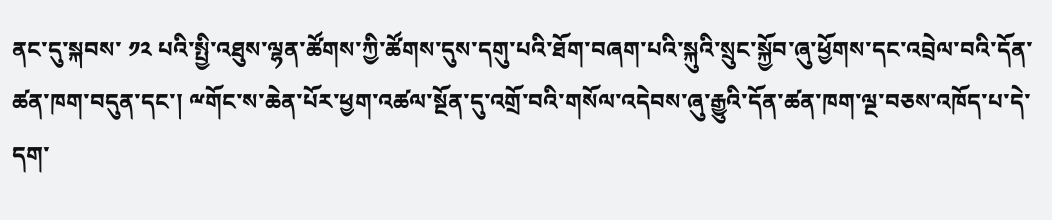ནང་དུ་སྐབས་ ༡༢ པའི་སྤྱི་འཐུས་ལྷན་ཚོགས་ཀྱི་ཚོགས་དུས་དགུ་པའི་ཐོག་བཞག་པའི་སྐུའི་སྲུང་སྐྱོབ་ཞུ་ཕྱོགས་དང་འབྲེལ་བའི་དོན་ཚན་ཁག་བདུན་དང་། ྋགོང་ས་ཆེན་པོར་ཕྱག་འཚལ་སྔོན་དུ་འགྲོ་བའི་གསོལ་འདེབས་ཞུ་རྒྱུའི་དོན་ཚན་ཁག་ལྔ་བཅས་འཁོད་པ་དེ་དག་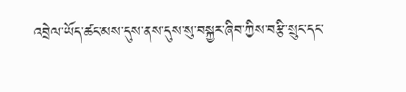འབྲེལ་ཡོད་ཚང་མས་དུས་ནས་དུས་སུ་བསྐྱར་ཞིབ་ཀྱིས་བརྩི་སྲུང་དང་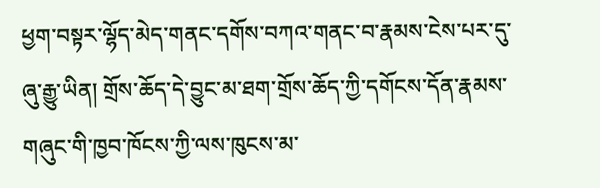ཕྱག་བསྟར་ལྷོད་མེད་གནང་དགོས་བཀའ་གནང་བ་རྣམས་ངེས་པར་དུ་ཞུ་རྒྱུ་ཡིན། གྲོས་ཆོད་དེ་བྱུང་མ་ཐག་གྲོས་ཆོད་ཀྱི་དགོངས་དོན་རྣམས་གཞུང་གི་ཁྱབ་ཁོངས་ཀྱི་ལས་ཁུངས་མ་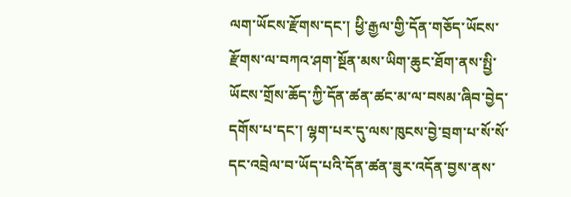ལག་ཡོངས་རྫོགས་དང་། ཕྱི་རྒྱལ་གྱི་དོན་གཅོད་ཡོངས་རྫོགས་ལ་བཀའ་ཤག་སྔོན་མས་ཡིག་ཆུང་ཐོག་ནས་སྤྱི་ཡོངས་གྲོས་ཆོད་ཀྱི་དོན་ཚན་ཚང་མ་ལ་བསམ་ཞིབ་བྱེད་དགོས་པ་དང་། ལྷག་པར་དུ་ལས་ཁུངས་བྱེ་བྲག་པ་སོ་སོ་དང་འབྲེལ་བ་ཡོད་པའི་དོན་ཚན་ཟུར་འདོན་བྱས་ནས་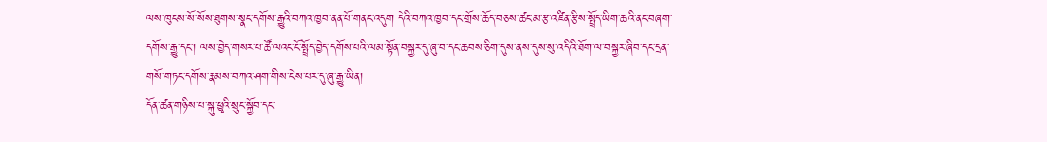ལས་ཁུངས་སོ་སོས་ཐུགས་སྣང་དགོས་རྒྱུའི་བཀའ་ཁྱབ་ནན་པོ་གནང་འདུག དེའི་བཀའ་ཁྱབ་དང་གྲོས་ཆོད་བཅས་ཚང་མ་རྩ་འཛིན་རྩིས་སྤྲོད་ཡིག་ཆའི་ནང་བཞག་དགོས་རྒྱུ་དང་། ལས་བྱེད་གསར་པ་ཚོ་ལའང་ངོ་སྤྲོད་བྱེད་དགོས་པའི་ལམ་སྟོན་བསྐྱར་དུ་ཞུ་བ་དང་ཆབས་ཅིག་དུས་ནས་དུས་སུ་འདིའི་ཐོག་ལ་བསྐྱར་ཞིབ་དང་དྲན་གསོ་གཏང་དགོས་རྣམས་བཀའ་ཤག་གིས་ངེས་པར་དུ་ཞུ་རྒྱུ་ཡིན།
དོན་ཚན་གཉིས་པ་སྐུ་ཕྱྭའི་སྲུང་སྐྱོབ་དང་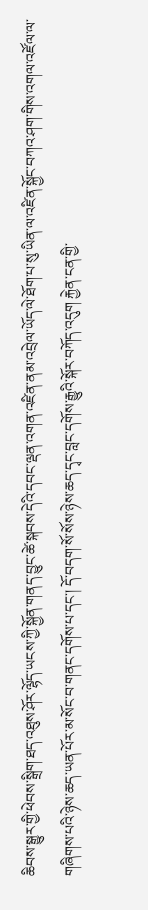ཆིབས་སྒྱུར་གྱི་ཕེབས་སྒྲིག་ཐད་འཐུས་ཤོར་ལྷོད་ཡངས་ཀྱི་སྐྱོན་གནད་བྱུང་ཚེ་སྐབས་དེའི་དབང་ལྡན་འགན་འཛིན་ནམ་འབྲེལ་ཡོད་ལེ་ཐོག་པ་སུ་ཡིན་ལ་འཛིན་སྐྱོང་བཀའ་ཤག་གིས་འགལ་འཛོལ་ལ་གཞིགས་པའི་ཉེས་ཆད་ཡན་པོར་མ་སོང་བ་གནང་དགོས་པ་དང་། དོ་བདག་སོ་སོས་ཉེས་ཆད་དྭང་བླང་དགོས་རྒྱུའི་སྐོར་བཀོད་འདུག རྐྱེན་ངན་གྱི་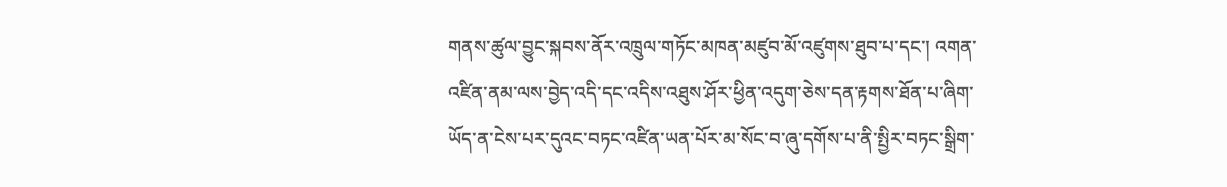གནས་ཚུལ་བྱུང་སྐབས་ནོར་འཁྲུལ་གཏོང་མཁན་མཛུབ་མོ་འཛུགས་ཐུབ་པ་དང་། འགན་འཛིན་ནམ་ལས་བྱེད་འདི་དང་འདིས་འཐུས་ཤོར་ཕྱིན་འདུག་ཅེས་དན་རྟགས་ཐོན་པ་ཞིག་ཡོད་ན་ངེས་པར་དུའང་བཏང་འཛིན་ཡན་པོར་མ་སོང་བ་ཞུ་དགོས་པ་ནི་སྤྱིར་བཏང་སྒྲིག་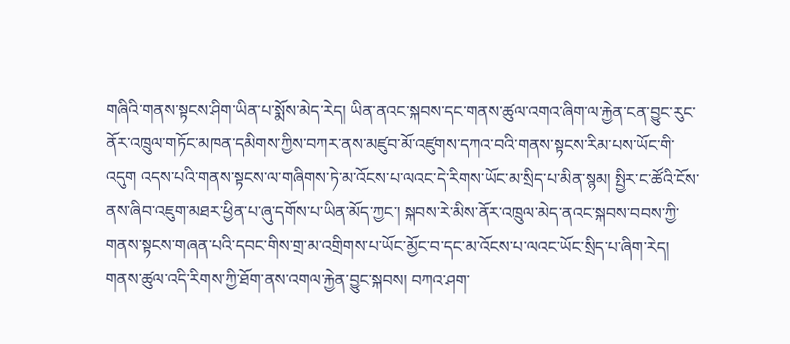གཞིའི་གནས་སྟངས་ཤིག་ཡིན་པ་སྨོས་མེད་རེད། ཡིན་ནའང་སྐབས་དང་གནས་ཚུལ་འགའ་ཞིག་ལ་རྐྱེན་ངན་བྱུང་རུང་ནོར་འཁྲུལ་གཏོང་མཁན་དམིགས་ཀྱིས་བཀར་ནས་མཛུབ་མོ་འཛུགས་དཀའ་བའི་གནས་སྟངས་རིམ་པས་ཡོང་གི་འདུག འདས་པའི་གནས་སྟངས་ལ་གཞིགས་ཏེ་མ་འོངས་པ་ལའང་དེ་རིགས་ཡོང་མ་སྲིད་པ་མིན་སྙམ། སྤྱིར་ང་ཚོའི་ངོས་ནས་ཞིབ་འཇུག་མཐར་ཕྱིན་པ་ཞུ་དགོས་པ་ཡིན་མོད་ཀྱང་། སྐབས་རེ་མིས་ནོར་འཁྲུལ་མེད་ནའང་སྐབས་བབས་ཀྱི་གནས་སྟངས་གཞན་པའི་དབང་གིས་གྲ་མ་འགྲིགས་པ་ཡོང་མྱོང་བ་དང་མ་འོངས་པ་ལའང་ཡོང་སྲིད་པ་ཞིག་རེད། གནས་ཚུལ་འདི་རིགས་ཀྱི་ཐོག་ནས་འགལ་རྐྱེན་བྱུང་སྐབས། བཀའ་ཤག་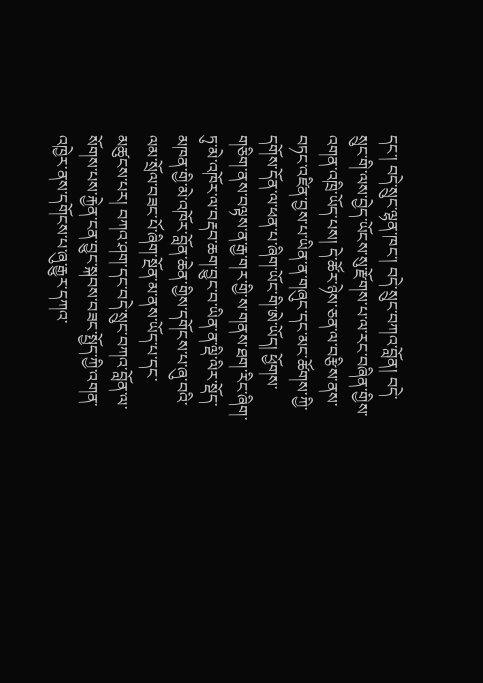དང་། བདེ་སྲུང་ལྷན་ཁང་། བདེ་སྲུང་བཀའ་བློན། བདེ་སྲུང་གི་ལས་བྱེད་ཡོངས་སུ་རྫོགས་པ་ལ་རང་བཞིན་གྱིས་འགན་འཁྲི་ཡོད་པས། དེ་ཚོར་ཉེས་ཅན་ལ་བརྩིས་ནས་བཏང་འཛིན་བྱས་པ་ཡིན་ན་གཞུང་དང་མང་ཚོགས་ཀྱི་དགོས་དོན་ལ་ཕན་པ་ཞིག་ཡོང་གི་ཨེ་ཡོད། ཕྱོགས་གཅིག་ནས་བལྟས་ན་རྒྱ་གར་གྱི་ས་གནས་ཐག་རིང་ཞིག་ཏུ་མེ་འཁོར་ལ་བརྡབ་ཆག་བྱུང་བ་ཡིན་ན་ལྡི་ལིར་སྡོད་མཁན་གྱི་མེ་འཁོར་བློན་ཆེན་གྱིས་དགོངས་པ་ཞུ་བའི་ལམ་སྲོལ་བཟང་པོ་ཞིག་སྔོན་མ་ནས་ཡོད་པ་དང་མཚུངས་པར། བཀའ་ཤག་དང་བདེ་སྲུང་བཀའ་བློན་ལ་སོགས་པས་རྐྱེན་ངན་བྱུང་སྐབས་བཟང་སྤྱོད་ཀྱི་འགན་འཁྱེར་ནས་དགོངས་པ་ཞུ་རྒྱུར་དཀའ་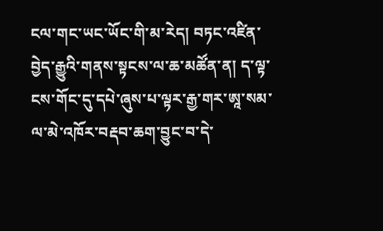ངལ་གང་ཡང་ཡོང་གི་མ་རེད། བཏང་འཛིན་བྱེད་རྒྱུའི་གནས་སྟངས་ལ་ཆ་མཚོན་ན། ད་ལྟ་ངས་གོང་དུ་དཔེ་ཞུས་པ་ལྟར་རྒྱ་གར་ཨཱ་སམ་ལ་མེ་འཁོར་བརྡབ་ཆག་བྱུང་བ་དེ་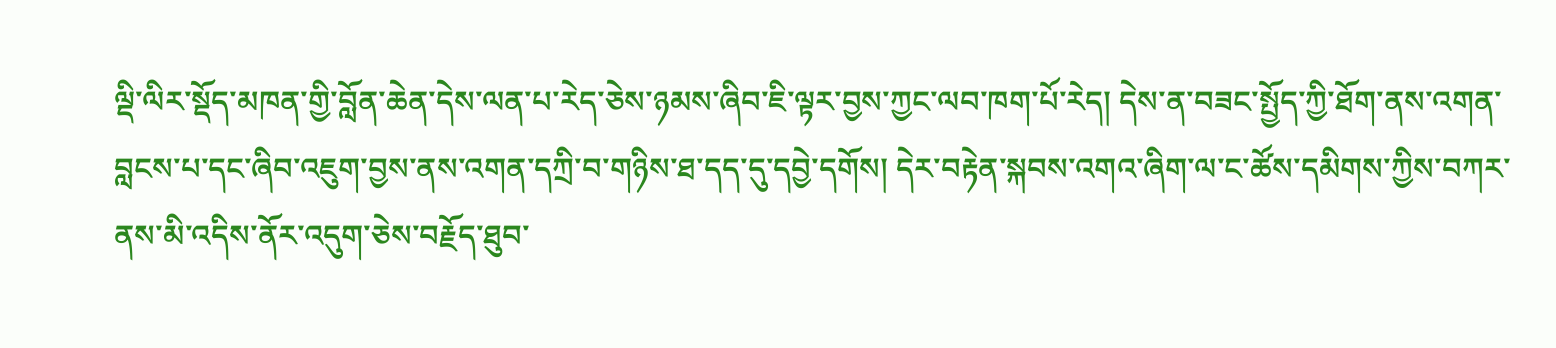ལྡི་ལིར་སྡོད་མཁན་གྱི་བློན་ཆེན་དེས་ལན་པ་རེད་ཅེས་ཉམས་ཞིབ་ཇི་ལྟར་བྱས་ཀྱང་ལབ་ཁག་པོ་རེད། དེས་ན་བཟང་སྤྱོད་ཀྱི་ཐོག་ནས་འགན་བླངས་པ་དང་ཞིབ་འཇུག་བྱས་ནས་འགན་དཀྲི་བ་གཉིས་ཐ་དད་དུ་དབྱེ་དགོས། དེར་བརྟེན་སྐབས་འགའ་ཞིག་ལ་ང་ཚོས་དམིགས་ཀྱིས་བཀར་ནས་མི་འདིས་ནོར་འདུག་ཅེས་བརྗོད་ཐུབ་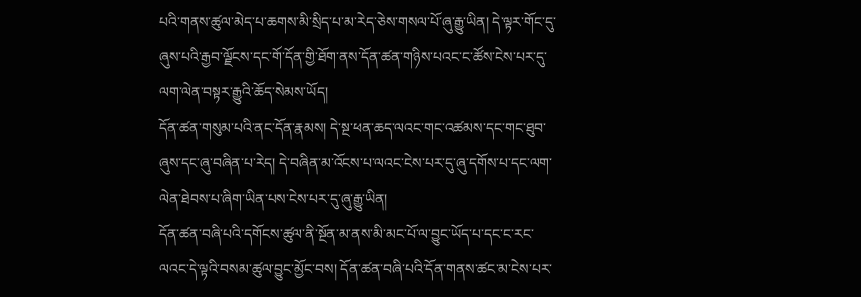པའི་གནས་ཚུལ་མེད་པ་ཆགས་མི་སྲིད་པ་མ་རེད་ཅེས་གསལ་པོ་ཞུ་རྒྱུ་ཡིན། དེ་ལྟར་གོང་དུ་ཞུས་པའི་རྒྱབ་ལྗོངས་དང་གོ་དོན་གྱི་ཐོག་ནས་དོན་ཚན་གཉིས་པའང་ང་ཚོས་ངེས་པར་དུ་ལག་ལེན་བསྟར་རྒྱུའི་ཆོད་སེམས་ཡོད།
དོན་ཚན་གསུམ་པའི་ནང་དོན་རྣམས། དེ་སྔ་ཕན་ཆད་ལའང་གང་འཚམས་དང་གང་ཐུབ་ཞུས་དང་ཞུ་བཞིན་པ་རེད། དེ་བཞིན་མ་འོངས་པ་ལའང་ངེས་པར་དུ་ཞུ་དགོས་པ་དང་ལག་ལེན་ཐེབས་པ་ཞིག་ཡིན་པས་ངེས་པར་དུ་ཞུ་རྒྱུ་ཡིན།
དོན་ཚན་བཞི་པའི་དགོངས་ཚུལ་ནི་སྔོན་མ་ནས་མི་མང་པོ་ལ་བྱུང་ཡོད་པ་དང་ང་རང་ལའང་དེ་ལྟའི་བསམ་ཚུལ་བྱུང་མྱོང་བས། དོན་ཚན་བཞི་པའི་དོན་གནས་ཚང་མ་ངེས་པར་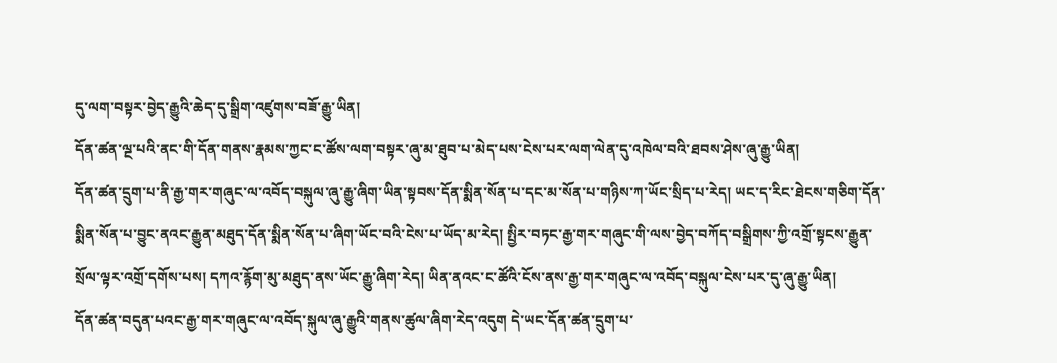དུ་ལག་བསྟར་བྱེད་རྒྱུའི་ཆེད་དུ་སྒྲིག་འཛུགས་བཟོ་རྒྱུ་ཡིན།
དོན་ཚན་ལྔ་པའི་ནང་གི་དོན་གནས་རྣམས་ཀྱང་ང་ཚོས་ལག་བསྟར་ཞུ་མ་ཐུབ་པ་མེད་པས་ངེས་པར་ལག་ལེན་དུ་འཁེལ་བའི་ཐབས་ཤེས་ཞུ་རྒྱུ་ཡིན།
དོན་ཚན་དྲུག་པ་ནི་རྒྱ་གར་གཞུང་ལ་འབོད་བསྐུལ་ཞུ་རྒྱུ་ཞིག་ཡིན་སྟབས་དོན་སྨིན་སོན་པ་དང་མ་སོན་པ་གཉིས་ཀ་ཡོང་སྲིད་པ་རེད། ཡང་ད་རིང་ཐེངས་གཅིག་དོན་སྨིན་སོན་པ་བྱུང་ནའང་རྒྱུན་མཐུད་དོན་སྨིན་སོན་པ་ཞིག་ཡོང་བའི་ངེས་པ་ཡོད་མ་རེད། སྤྱིར་བཏང་རྒྱ་གར་གཞུང་གི་ལས་བྱེད་བཀོད་བསྒྲིགས་ཀྱི་འགྲོ་སྟངས་རྒྱུན་སྲོལ་ལྟར་འགྲོ་དགོས་པས། དཀའ་རྙོག་མུ་མཐུད་ནས་ཡོང་རྒྱུ་ཞིག་རེད། ཡིན་ནའང་ང་ཚོའི་ངོས་ནས་རྒྱ་གར་གཞུང་ལ་འབོད་བསྐུལ་ངེས་པར་དུ་ཞུ་རྒྱུ་ཡིན།
དོན་ཚན་བདུན་པའང་རྒྱ་གར་གཞུང་ལ་འབོད་སྐུལ་ཞུ་རྒྱུའི་གནས་ཚུལ་ཞིག་རེད་འདུག དེ་ཡང་དོན་ཚན་དྲུག་པ་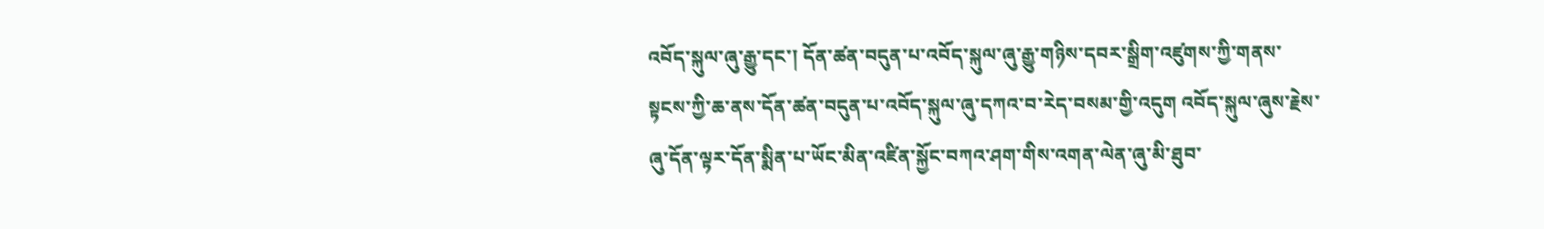འབོད་སྐུལ་ཞུ་རྒྱུ་དང་། དོན་ཚན་བདུན་པ་འབོད་སྐུལ་ཞུ་རྒྱུ་གཉིས་དབར་སྒྲིག་འཛུགས་ཀྱི་གནས་སྟངས་ཀྱི་ཆ་ནས་དོན་ཚན་བདུན་པ་འབོད་སྐུལ་ཞུ་དཀའ་བ་རེད་བསམ་གྱི་འདུག འབོད་སྐུལ་ཞུས་རྗེས་ཞུ་དོན་ལྟར་དོན་སྨིན་པ་ཡོང་མིན་འཛིན་སྐྱོང་བཀའ་ཤག་གིས་འགན་ལེན་ཞུ་མི་ཐུབ་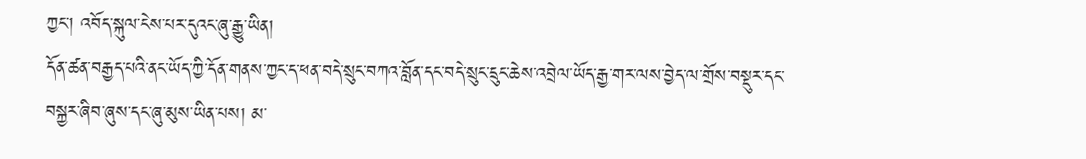ཀྱང་། འབོད་སྐུལ་ངེས་པར་དུའང་ཞུ་རྒྱུ་ཡིན།
དོན་ཚན་བརྒྱད་པའི་ནང་ཡོད་ཀྱི་དོན་གནས་ཀྱང་ད་ཕན་བདེ་སྲུང་བཀའ་བློན་དང་བདེ་སྲུང་དྲུང་ཆེས་འབྲེལ་ཡོད་རྒྱ་གར་ལས་བྱེད་ལ་གྲོས་བསྡུར་དང་བསྐྱར་ཞིབ་ཞུས་དང་ཞུ་མུས་ཡིན་པས། མ་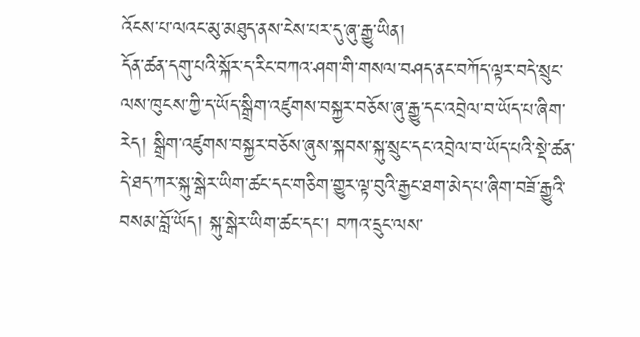འོངས་པ་ལའང་མུ་མཐུད་ནས་ངེས་པར་དུ་ཞུ་རྒྱུ་ཡིན།
དོན་ཚན་དགུ་པའི་སྐོར་ད་རིང་བཀའ་ཤག་གི་གསལ་བཤད་ནང་བཀོད་ལྟར་བདེ་སྲུང་ལས་ཁུངས་ཀྱི་ད་ཡོད་སྒྲིག་འཛུགས་བསྐྱར་བཅོས་ཞུ་རྒྱུ་དང་འབྲེལ་བ་ཡོད་པ་ཞིག་རེད། སྒྲིག་འཛུགས་བསྐྱར་བཅོས་ཞུས་སྐབས་སྐུ་སྲུང་དང་འབྲེལ་བ་ཡོད་པའི་སྡེ་ཚན་དེ་ཐད་ཀར་སྐུ་སྒེར་ཡིག་ཚང་དང་གཅིག་གྱུར་ལྟ་བུའི་རྒྱང་ཐག་མེད་པ་ཞིག་བཟོ་རྒྱུའི་བསམ་བློ་ཡོད། སྐུ་སྒེར་ཡིག་ཚང་དང་། བཀའ་དྲུང་ལས་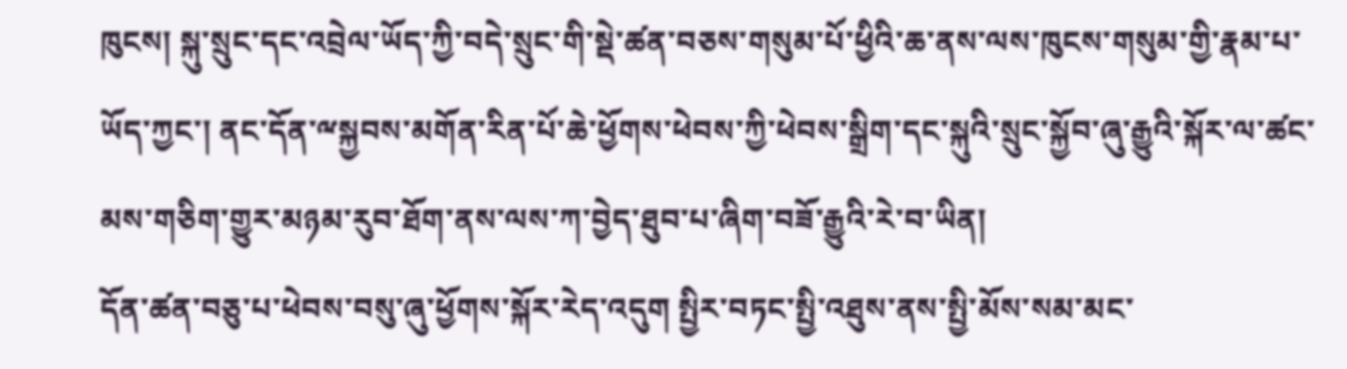ཁུངས། སྐུ་སྲུང་དང་འབྲེལ་ཡོད་ཀྱི་བདེ་སྲུང་གི་སྡེ་ཚན་བཅས་གསུམ་པོ་ཕྱིའི་ཆ་ནས་ལས་ཁུངས་གསུམ་གྱི་རྣམ་པ་ཡོད་ཀྱང་། ནང་དོན་ྋསྐྱབས་མགོན་རིན་པོ་ཆེ་ཕྱོགས་ཕེབས་ཀྱི་ཕེབས་སྒྲིག་དང་སྐུའི་སྲུང་སྐྱོབ་ཞུ་རྒྱུའི་སྐོར་ལ་ཚང་མས་གཅིག་གྱུར་མཉམ་རུབ་ཐོག་ནས་ལས་ཀ་བྱེད་ཐུབ་པ་ཞིག་བཟོ་རྒྱུའི་རེ་བ་ཡིན།
དོན་ཚན་བཅུ་པ་ཕེབས་བསུ་ཞུ་ཕྱོགས་སྐོར་རེད་འདུག སྤྱིར་བཏང་སྤྱི་འཐུས་ནས་སྤྱི་མོས་སམ་མང་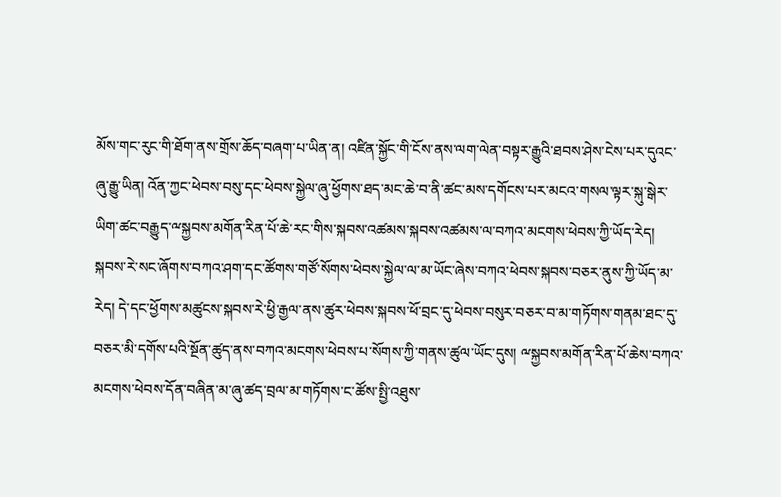མོས་གང་རུང་གི་ཐོག་ནས་གྲོས་ཆོད་བཞག་པ་ཡིན་ན། འཛིན་སྐྱོང་གི་ངོས་ནས་ལག་ལེན་བསྟར་རྒྱུའི་ཐབས་ཤེས་ངེས་པར་དུའང་ཞུ་རྒྱུ་ཡིན། འོན་ཀྱང་ཕེབས་བསུ་དང་ཕེབས་སྐྱེལ་ཞུ་ཕྱོགས་ཐད་མང་ཆེ་བ་ནི་ཚང་མས་དགོངས་པར་མངའ་གསལ་ལྟར་སྐུ་སྒེར་ཡིག་ཚང་བརྒྱུད་ྋསྐྱབས་མགོན་རིན་པོ་ཆེ་རང་གིས་སྐབས་འཚམས་སྐབས་འཚམས་ལ་བཀའ་མངགས་ཕེབས་ཀྱི་ཡོད་རེད། སྐབས་རེ་སང་ཞོགས་བཀའ་ཤག་དང་ཚོགས་གཙོ་སོགས་ཕེབས་སྐྱེལ་ལ་མ་ཡོང་ཞེས་བཀའ་ཕེབས་སྐབས་བཅར་ནུས་ཀྱི་ཡོད་མ་རེད། དེ་དང་ཕྱོགས་མཚུངས་སྐབས་རེ་ཕྱི་རྒྱལ་ནས་ཚུར་ཕེབས་སྐབས་ཕོ་བྲང་དུ་ཕེབས་བསུར་བཅར་བ་མ་གཏོགས་གནམ་ཐང་དུ་བཅར་མི་དགོས་པའི་སྔོན་ཚུད་ནས་བཀའ་མངགས་ཕེབས་པ་སོགས་ཀྱི་གནས་ཚུལ་ཡོང་དུས། ྋསྐྱབས་མགོན་རིན་པོ་ཆེས་བཀའ་མངགས་ཕེབས་དོན་བཞིན་མ་ཞུ་ཚད་བྲལ་མ་གཏོགས་ང་ཚོས་སྤྱི་འཐུས་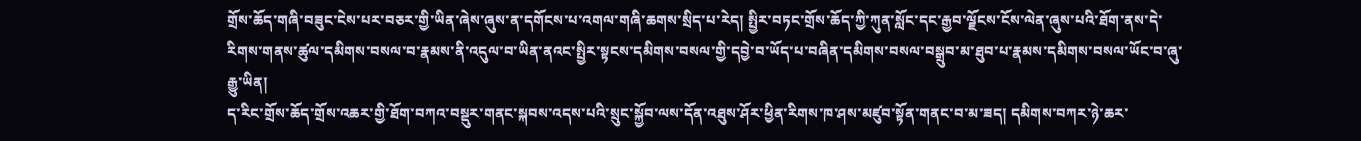གྲོས་ཆོད་གཞི་བཟུང་ངེས་པར་བཅར་གྱི་ཡིན་ཞེས་ཞུས་ན་དགོངས་པ་འགལ་གཞི་ཆགས་སྲིད་པ་རེད། སྤྱིར་བཏང་གྲོས་ཆོད་ཀྱི་ཀུན་སློང་དང་རྒྱབ་ལྗོངས་ངོས་ལེན་ཞུས་པའི་ཐོག་ནས་དེ་རིགས་གནས་ཚུལ་དམིགས་བསལ་བ་རྣམས་ནི་འདུལ་བ་ཡིན་ནའང་སྤྱིར་སྟངས་དམིགས་བསལ་གྱི་དབྱེ་བ་ཡོད་པ་བཞིན་དམིགས་བསལ་བསྒྲུབ་མ་ཐུབ་པ་རྣམས་དམིགས་བསལ་ཡོང་བ་ཞུ་རྒྱུ་ཡིན།
ད་རིང་གྲོས་ཆོད་གྲོས་འཆར་གྱི་ཐོག་བཀའ་བསྡུར་གནང་སྐབས་འདས་པའི་སྲུང་སྐྱོབ་ལས་དོན་འཐུས་ཤོར་ཕྱིན་རིགས་ཁ་ཤས་མཛུབ་སྟོན་གནང་བ་མ་ཟད། དམིགས་བཀར་ཉེ་ཆར་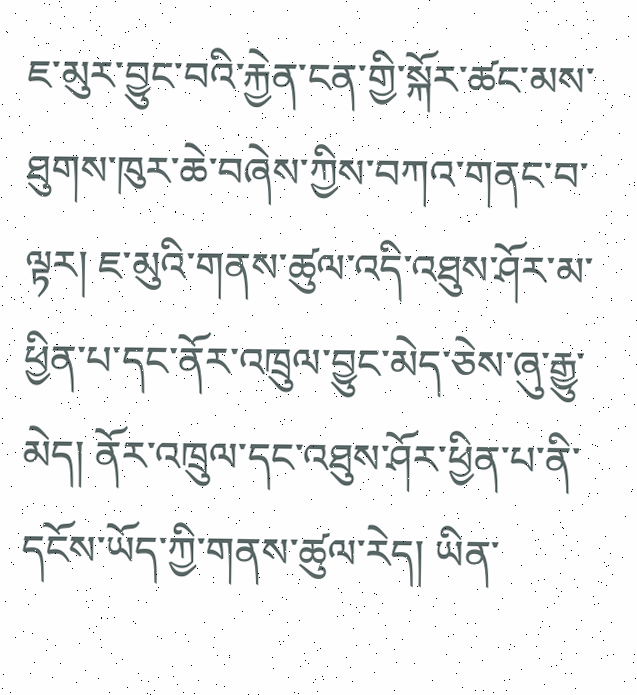ཇ་མུར་བྱུང་བའི་རྐྱེན་ངན་གྱི་སྐོར་ཚང་མས་ཐུགས་ཁུར་ཆེ་བཞེས་ཀྱིས་བཀའ་གནང་བ་ལྟར། ཇ་མུའི་གནས་ཚུལ་འདི་འཐུས་ཤོར་མ་ཕྱིན་པ་དང་ནོར་འཁྲུལ་བྱུང་མེད་ཅེས་ཞུ་རྒྱུ་མེད། ནོར་འཁྲུལ་དང་འཐུས་ཤོར་ཕྱིན་པ་ནི་དངོས་ཡོད་ཀྱི་གནས་ཚུལ་རེད། ཡིན་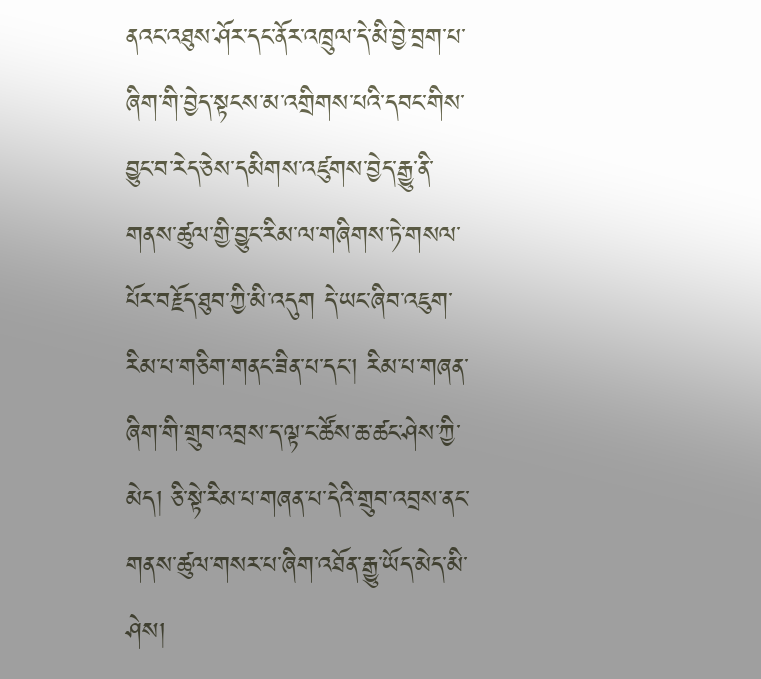ནའང་འཐུས་ཤོར་དང་ནོར་འཁྲུལ་དེ་མི་བྱེ་བྲག་པ་ཞིག་གི་བྱེད་སྟངས་མ་འགྲིགས་པའི་དབང་གིས་བྱུང་བ་རེད་ཅེས་དམིགས་འཛུགས་བྱེད་རྒྱུ་ནི་གནས་ཚུལ་གྱི་བྱུང་རིམ་ལ་གཞིགས་ཏེ་གསལ་པོར་བརྗོད་ཐུབ་ཀྱི་མི་འདུག དེ་ཡང་ཞིབ་འཇུག་རིམ་པ་གཅིག་གནང་ཟིན་པ་དང་། རིམ་པ་གཞན་ཞིག་གི་གྲུབ་འབྲས་ད་ལྟ་ང་ཚོས་ཆ་ཚང་ཤེས་ཀྱི་མེད། ཅི་སྟེ་རིམ་པ་གཞན་པ་དེའི་གྲུབ་འབྲས་ནང་གནས་ཚུལ་གསར་པ་ཞིག་འཐོན་རྒྱུ་ཡོད་མེད་མི་ཤེས།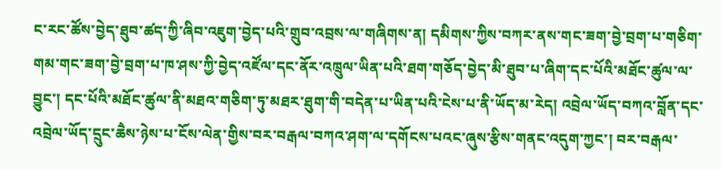ང་རང་ཚོས་བྱེད་ཐུབ་ཚད་ཀྱི་ཞིབ་འཇུག་བྱེད་པའི་གྲུབ་འབྲས་ལ་གཞིགས་ན། དམིགས་ཀྱིས་བཀར་ནས་གང་ཟག་བྱེ་བྲག་པ་གཅིག་གམ་གང་ཟག་བྱེ་བྲག་པ་ཁ་ཤས་ཀྱི་བྱེད་འཛོལ་དང་ནོར་འཁྲུལ་ཡིན་པའི་ཐག་གཅོད་བྱེད་མི་ཐུབ་པ་ཞིག་དང་པོའི་མཐོང་ཚུལ་ལ་བྱུང་། དང་པོའི་མཐོང་ཚུལ་ནི་མཐའ་གཅིག་ཏུ་མཐར་ཐུག་གི་བདེན་པ་ཡིན་པའི་ངེས་པ་ནི་ཡོད་མ་རེད། འབྲེལ་ཡོད་བཀའ་བློན་དང་འབྲེལ་ཡོད་དྲུང་ཆཻས་ཉེས་པ་ངོས་ལེན་གྱིས་བར་བརྒལ་བཀའ་ཤག་ལ་དགོངས་པའང་ཞུས་རྩིས་གནང་འདུག་ཀྱང་། བར་བརྒལ་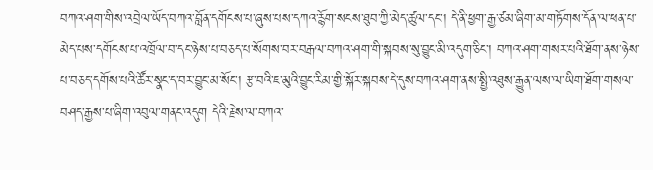བཀའ་ཤག་གིས་འབྲེལ་ཡོད་བཀའ་བློན་དགོངས་པ་ཞུས་པས་དཀའ་རྙོག་སངས་ཐུབ་ཀྱི་མེད་ཚུལ་དང་། དེ་ནི་ཕྱག་རྒྱ་ཙམ་ཞིག་མ་གཏོགས་དོན་ལ་ཕན་པ་མེད་པས་དགོངས་པ་འཁྲོལ་བ་དང་ཉེས་པ་བཅད་པ་སོགས་བར་བརྒལ་བཀའ་ཤག་གི་སྐབས་སུ་བྱུང་མི་འདུག་ཅིང་། བཀའ་ཤག་གསར་པའི་ཐོག་ནས་ཉེས་པ་བཅད་དགོས་པའི་ཚོར་སྣང་ད་བར་བྱུང་མ་སོང་། རྩ་བའི་ཇ་མུའི་བྱུང་རིམ་གྱི་སྐོར་སྐབས་དེ་དུས་བཀའ་ཤག་ནས་སྤྱི་འཐུས་རྒྱུན་ལས་ལ་ཡིག་ཐོག་གསལ་བཤད་རྒྱས་པ་ཞིག་འབུལ་གནང་འདུག དེའི་རྗེས་ལ་བཀའ་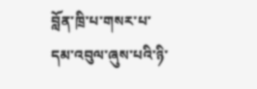བློན་ཁྲི་པ་གསར་པ་དམ་འབུལ་ཞུས་པའི་ཉི་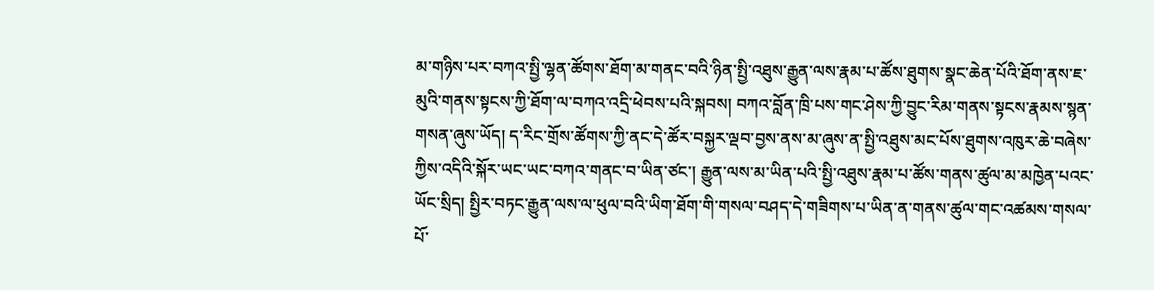མ་གཉིས་པར་བཀའ་སྤྱི་ལྷན་ཚོགས་ཐོག་མ་གནང་བའི་ཉིན་སྤྱི་འཐུས་རྒྱུན་ལས་རྣམ་པ་ཚོས་ཐུགས་སྣང་ཆེན་པོའི་ཐོག་ནས་ཇ་མུའི་གནས་སྟངས་ཀྱི་ཐོག་ལ་བཀའ་འདྲི་ཕེབས་པའི་སྐབས། བཀའ་བློན་ཁྲི་པས་གང་ཤེས་ཀྱི་བྱུང་རིམ་གནས་སྟངས་རྣམས་སྙན་གསན་ཞུས་ཡོད། ད་རིང་གྲོས་ཚོགས་ཀྱི་ནང་དེ་ཚོར་བསྐྱར་ལྡབ་བྱས་ནས་མ་ཞུས་ན་སྤྱི་འཐུས་མང་པོས་ཐུགས་འཁུར་ཆེ་བཞེས་ཀྱིས་འདིའི་སྐོར་ཡང་ཡང་བཀའ་གནང་བ་ཡིན་ཙང་། རྒྱུན་ལས་མ་ཡིན་པའི་སྤྱི་འཐུས་རྣམ་པ་ཚོས་གནས་ཚུལ་མ་མཁྱེན་པའང་ཡོང་སྲིད། སྤྱིར་བཏང་རྒྱུན་ལས་ལ་ཕུལ་བའི་ཡིག་ཐོག་གི་གསལ་བཤད་དེ་གཟིགས་པ་ཡིན་ན་གནས་ཚུལ་གང་འཚམས་གསལ་པོ་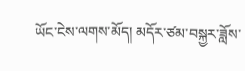ཡོང་ངེས་ལགས་མོད། མདོར་ཙམ་བསྐྱར་ཟློས་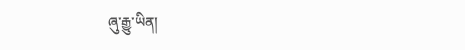ཞུ་རྒྱུ་ཡིན།